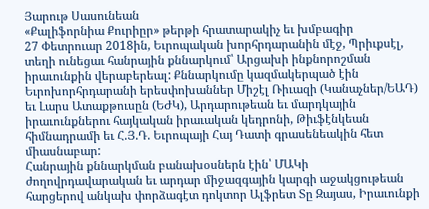Յարութ Սասունեան
«Քալիֆորնիա Քուրիըր» թերթի հրատարակիչ եւ խմբագիր
27 Փետրուար 2018ին, Եւրոպական խորհրդարանին մէջ, Պրիւքսէլ, տեղի ունեցաւ հանրային քննարկում՝ Արցախի ինքնորոշման իրաւունքին վերաբերեալ: Քննարկումը կազմակերպած էին Եւրոխորհրդարանի երեսփոխաններ Միշէլ Ռիւազի (Կանաչներ/ԵԱԴ) եւ Լարս Ատաքթուսըն (ԵԺԿ), Արդարութեան եւ մարդկային իրաւունքներու հայկական իրաւական կեդրոնի, Թիւֆէնկեան հիմնադրամի եւ Հ.Յ.Դ. Եւրոպայի Հայ Դատի գրասենեակին հետ միասնաբար:
Հանրային քննարկման բանախօսներն էին՝ ՄԱԿի ժողովրդավարական եւ արդար միջազգային կարգի աջակցութեան հարցերով անկախ փորձագէտ դոկտոր Ալֆրետ Տը Զայաս, Իրաւունքի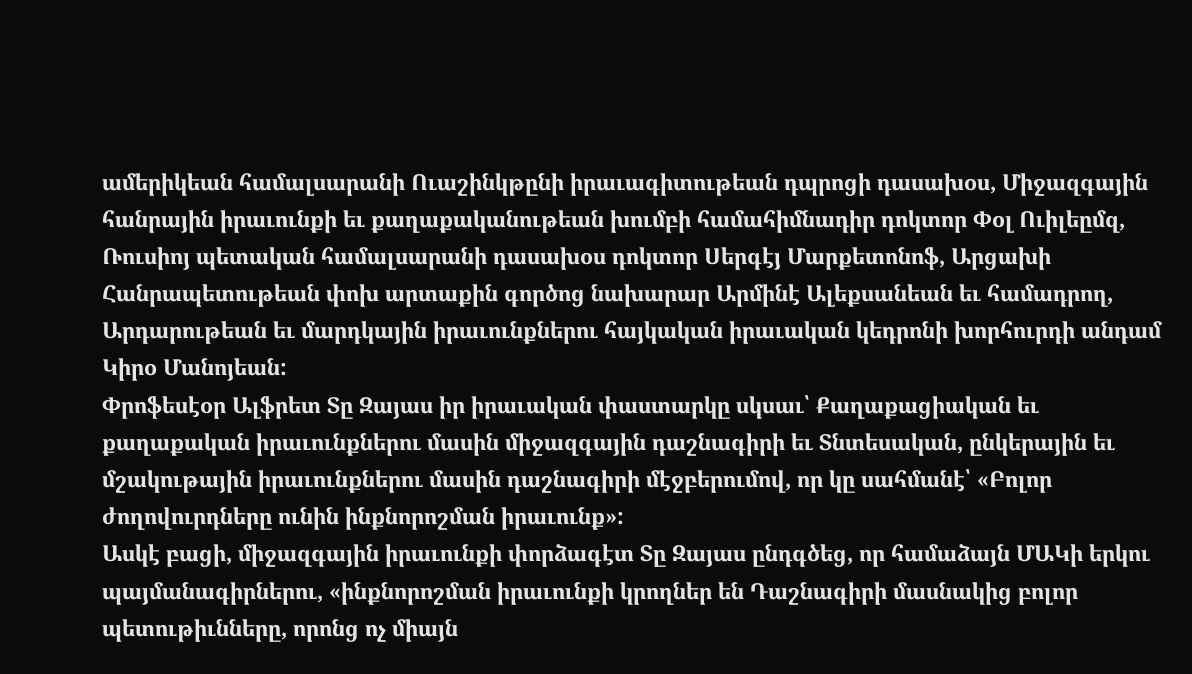ամերիկեան համալսարանի Ուաշինկթընի իրաւագիտութեան դպրոցի դասախօս, Միջազգային հանրային իրաւունքի եւ քաղաքականութեան խումբի համահիմնադիր դոկտոր Փօլ Ուիլեըմզ, Ռուսիոյ պետական համալսարանի դասախօս դոկտոր Սերգէյ Մարքետոնոֆ, Արցախի Հանրապետութեան փոխ արտաքին գործոց նախարար Արմինէ Ալեքսանեան եւ համադրող, Արդարութեան եւ մարդկային իրաւունքներու հայկական իրաւական կեդրոնի խորհուրդի անդամ Կիրօ Մանոյեան:
Փրոֆեսէօր Ալֆրետ Տը Զայաս իր իրաւական փաստարկը սկսաւ՝ Քաղաքացիական եւ քաղաքական իրաւունքներու մասին միջազգային դաշնագիրի եւ Տնտեսական, ընկերային եւ մշակութային իրաւունքներու մասին դաշնագիրի մէջբերումով, որ կը սահմանէ՝ «Բոլոր ժողովուրդները ունին ինքնորոշման իրաւունք»:
Ասկէ բացի, միջազգային իրաւունքի փորձագէտ Տը Զայաս ընդգծեց, որ համաձայն ՄԱԿի երկու պայմանագիրներու, «ինքնորոշման իրաւունքի կրողներ են Դաշնագիրի մասնակից բոլոր պետութիւնները, որոնց ոչ միայն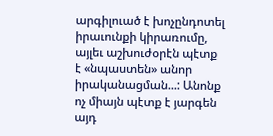արգիլուած է խոչընդոտել իրաւունքի կիրառումը, այլեւ աշխուժօրէն պէտք է «նպաստեն» անոր իրականացման...: Անոնք ոչ միայն պէտք է յարգեն այդ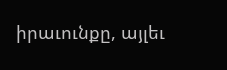իրաւունքը, այլեւ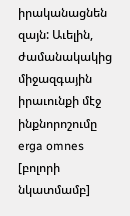իրականացնեն զայն: Աւելին, ժամանակակից միջազգային իրաւունքի մէջ ինքնորոշումը erga omnes [բոլորի նկատմամբ]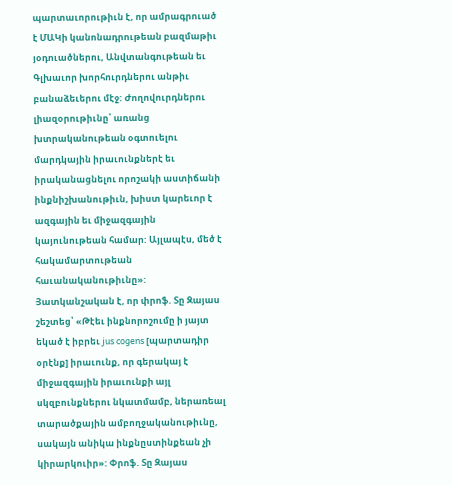պարտաւորութիւն է, որ ամրագրուած է ՄԱԿի կանոնադրութեան բազմաթիւ յօդուածներու, Անվտանգութեան եւ Գլխաւոր խորհուրդներու անթիւ բանաձեւերու մէջ: Ժողովուրդներու լիազօրութիւնը՝ առանց խտրականութեան օգտուելու մարդկային իրաւունքներէ եւ իրականացնելու որոշակի աստիճանի ինքնիշխանութիւն, խիստ կարեւոր է ազգային եւ միջազգային կայունութեան համար: Այլապէս, մեծ է հակամարտութեան հաւանականութիւնը»:
Յատկանշական է, որ փրոֆ. Տը Զայաս շեշտեց՝ «Թէեւ ինքնորոշումը ի յայտ եկած է իբրեւ jus cogens [պարտադիր օրէնք] իրաւունք, որ գերակայ է միջազգային իրաւունքի այլ սկզբունքներու նկատմամբ, ներառեալ տարածքային ամբողջականութիւնը, սակայն անիկա ինքնըստինքեան չի կիրարկուիր»: Փրոֆ. Տը Զայաս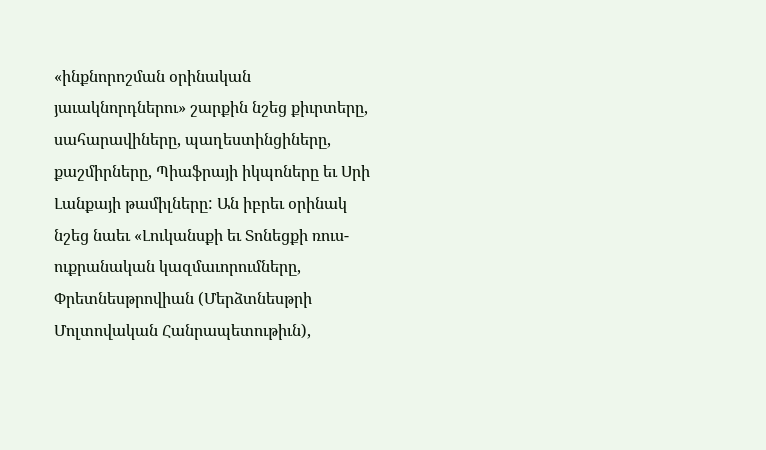«ինքնորոշման օրինական յաւակնորդներու» շարքին նշեց քիւրտերը, սահարավիները, պաղեստինցիները, քաշմիրները, Պիաֆրայի իկպոները եւ Սրի Լանքայի թամիլները: Ան իբրեւ օրինակ նշեց նաեւ «Լուկանսքի եւ Տոնեցքի ռուս-ուքրանական կազմաւորումները, Փրետնեսթրովիան (Մերձտնեսթրի Մոլտովական Հանրապետութիւն),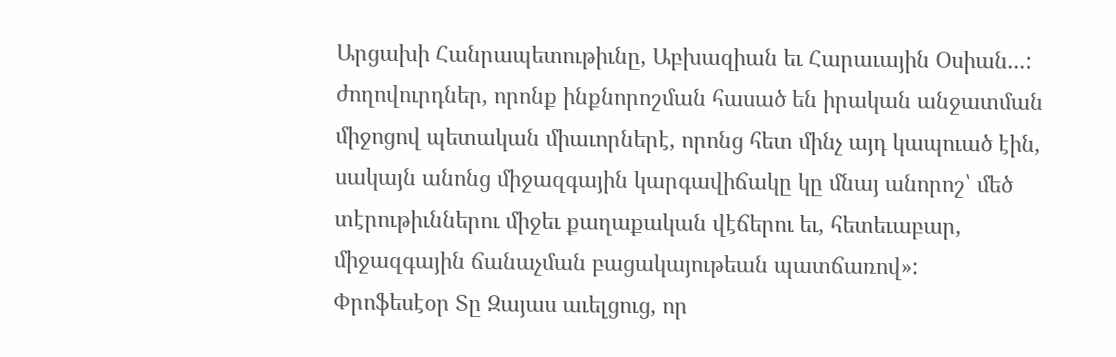Արցախի Հանրապետութիւնը, Աբխազիան եւ Հարաւային Օսիան...: ժողովուրդներ, որոնք ինքնորոշման հասած են իրական անջատման միջոցով պետական միաւորներէ, որոնց հետ մինչ այդ կապուած էին, սակայն անոնց միջազգային կարգավիճակը կը մնայ անորոշ՝ մեծ տէրութիւններու միջեւ քաղաքական վէճերու եւ, հետեւաբար, միջազգային ճանաչման բացակայութեան պատճառով»:
Փրոֆեսէօր Տը Զայաս աւելցուց, որ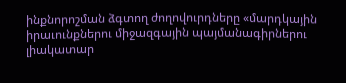ինքնորոշման ձգտող ժողովուրդները «մարդկային իրաւունքներու միջազգային պայմանագիրներու լիակատար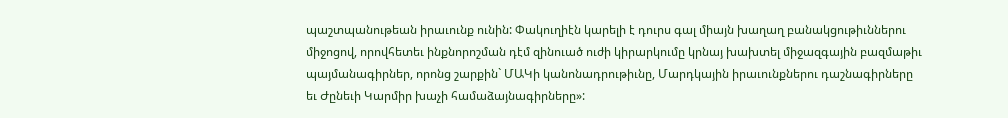պաշտպանութեան իրաւունք ունին: Փակուղիէն կարելի է դուրս գալ միայն խաղաղ բանակցութիւններու միջոցով, որովհետեւ ինքնորոշման դէմ զինուած ուժի կիրարկումը կրնայ խախտել միջազգային բազմաթիւ պայմանագիրներ, որոնց շարքին` ՄԱԿի կանոնադրութիւնը, Մարդկային իրաւունքներու դաշնագիրները եւ Ժընեւի Կարմիր խաչի համաձայնագիրները»: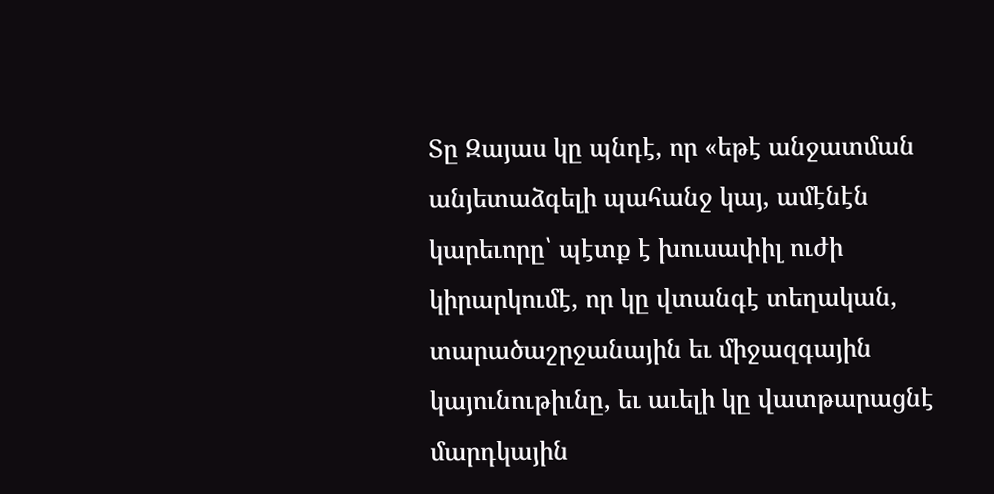Տը Զայաս կը պնդէ, որ «եթէ անջատման անյետաձգելի պահանջ կայ, ամէնէն կարեւորը՝ պէտք է խուսափիլ ուժի կիրարկումէ, որ կը վտանգէ տեղական, տարածաշրջանային եւ միջազգային կայունութիւնը, եւ աւելի կը վատթարացնէ մարդկային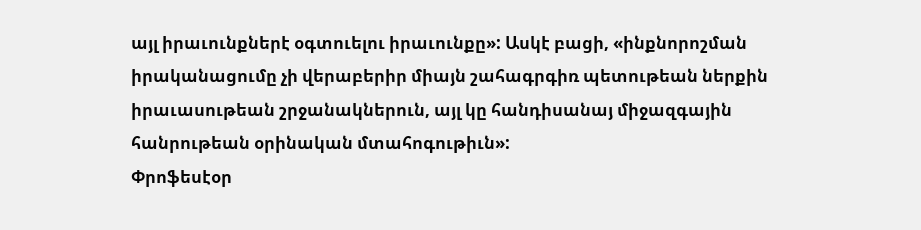այլ իրաւունքներէ օգտուելու իրաւունքը»: Ասկէ բացի, «ինքնորոշման իրականացումը չի վերաբերիր միայն շահագրգիռ պետութեան ներքին իրաւասութեան շրջանակներուն, այլ կը հանդիսանայ միջազգային հանրութեան օրինական մտահոգութիւն»:
Փրոֆեսէօր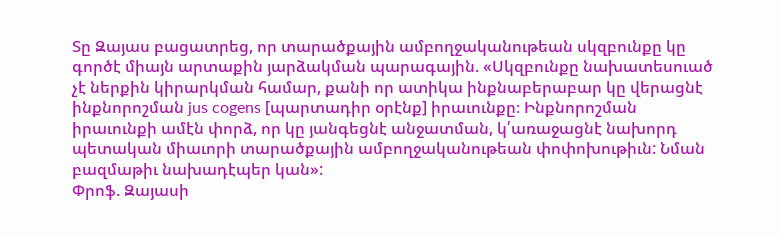Տը Զայաս բացատրեց, որ տարածքային ամբողջականութեան սկզբունքը կը գործէ միայն արտաքին յարձակման պարագային. «Սկզբունքը նախատեսուած չէ ներքին կիրարկման համար, քանի որ ատիկա ինքնաբերաբար կը վերացնէ ինքնորոշման jus cogens [պարտադիր օրէնք] իրաւունքը։ Ինքնորոշման իրաւունքի ամէն փորձ, որ կը յանգեցնէ անջատման, կ՛առաջացնէ նախորդ պետական միաւորի տարածքային ամբողջականութեան փոփոխութիւն: Նման բազմաթիւ նախադէպեր կան»:
Փրոֆ. Զայասի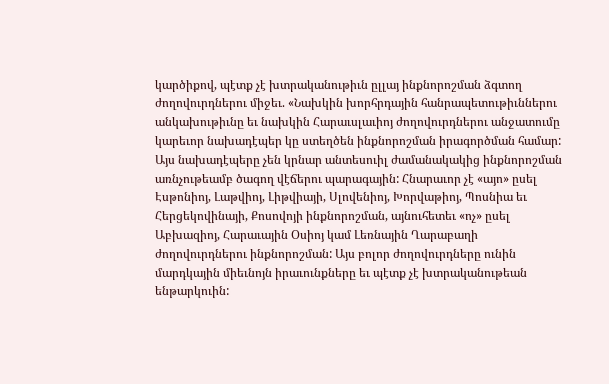կարծիքով, պէտք չէ խտրականութիւն ըլլայ ինքնորոշման ձգտող ժողովուրդներու միջեւ. «Նախկին խորհրդային հանրապետութիւններու անկախութիւնը եւ նախկին Հարաւսլաւիոյ ժողովուրդներու անջատումը կարեւոր նախադէպեր կը ստեղծեն ինքնորոշման իրագործման համար: Այս նախադէպերը չեն կրնար անտեսուիլ ժամանակակից ինքնորոշման առնչութեամբ ծագող վէճերու պարագային: Հնարաւոր չէ «այո» ըսել Էսթոնիոյ, Լաթվիոյ, Լիթվիայի, Սլովենիոյ, Խորվաթիոյ, Պոսնիա եւ Հերցեկովինայի, Քոսովոյի ինքնորոշման, այնուհետեւ «ոչ» ըսել Աբխազիոյ, Հարաւային Օսիոյ կամ Լեռնային Ղարաբաղի ժողովուրդներու ինքնորոշման: Այս բոլոր ժողովուրդները ունին մարդկային միեւնոյն իրաւունքները եւ պէտք չէ խտրականութեան ենթարկուին: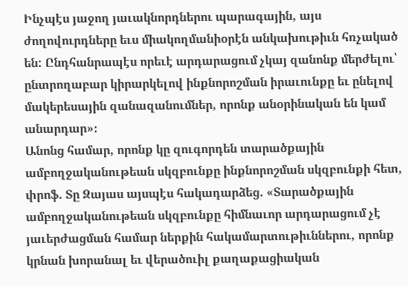Ինչպէս յաջող յաւակնորդներու պարագային, այս ժողովուրդները եւս միակողմանիօրէն անկախութիւն հռչակած են: Ընդհանրապէս որեւէ արդարացում չկայ զանոնք մերժելու՝ ընտրողաբար կիրարկելով ինքնորոշման իրաւունքը եւ ընելով մակերեսային զանազանումներ, որոնք անօրինական են կամ անարդար»։
Անոնց համար, որոնք կը զուգորդեն տարածքային ամբողջականութեան սկզբունքը ինքնորոշման սկզբունքի հետ, փրոֆ. Տը Զայաս այսպէս հակադարձեց. «Տարածքային ամբողջականութեան սկզբունքը հիմնաւոր արդարացում չէ յաւերժացման համար ներքին հակամարտութիւններու, որոնք կրնան խորանալ եւ վերածուիլ քաղաքացիական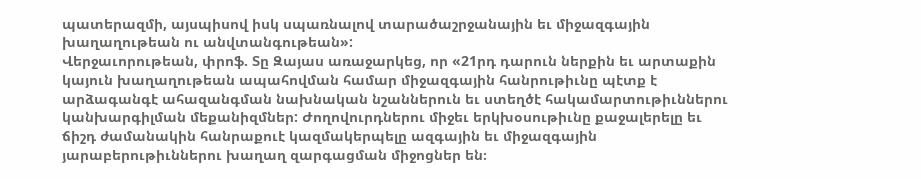պատերազմի, այսպիսով իսկ սպառնալով տարածաշրջանային եւ միջազգային խաղաղութեան ու անվտանգութեան»:
Վերջաւորութեան, փրոֆ. Տը Զայաս առաջարկեց, որ «21րդ դարուն ներքին եւ արտաքին կայուն խաղաղութեան ապահովման համար միջազգային հանրութիւնը պէտք է արձագանգէ ահազանգման նախնական նշաններուն եւ ստեղծէ հակամարտութիւններու կանխարգիլման մեքանիզմներ: Ժողովուրդներու միջեւ երկխօսութիւնը քաջալերելը եւ ճիշդ ժամանակին հանրաքուէ կազմակերպելը ազգային եւ միջազգային յարաբերութիւններու խաղաղ զարգացման միջոցներ են։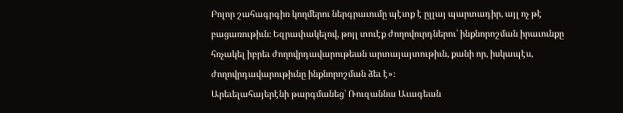Բոլոր շահագրգիռ կողմերու ներգրաւումը պէտք է ըլլայ պարտադիր, այլ ոչ թէ բացառութիւն։ Եզրափակելով, թոյլ տուէք ժողովուրդներու՝ ինքնորոշման իրաւունքը հռչակել իբրեւ ժողովրդավարութեան արտայայտութիւն, քանի որ, իսկապէս, ժողովրդավարութիւնը ինքնորոշման ձեւ է»։
Արեւելահայերէնի թարգմանեց՝ Ռուզաննա Աւագեան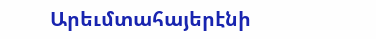Արեւմտահայերէնի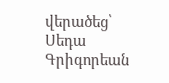վերածեց՝ Սեդա Գրիգորեան